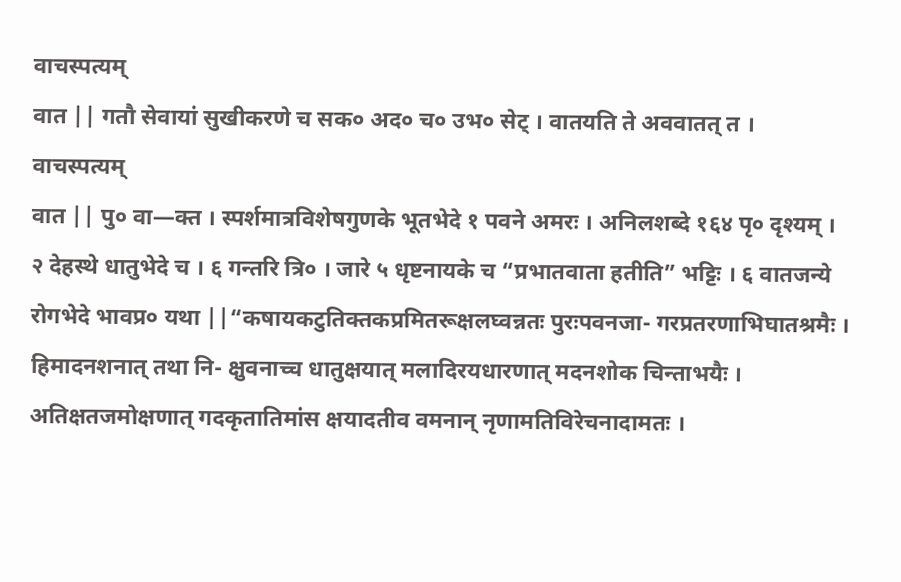वाचस्पत्यम्
वात || गतौ सेवायां सुखीकरणे च सक० अद० च० उभ० सेट् । वातयति ते अववातत् त ।
वाचस्पत्यम्
वात || पु० वा—क्त । स्पर्शमात्रविशेषगुणके भूतभेदे १ पवने अमरः । अनिलशब्दे १६४ पृ० दृश्यम् । २ देहस्थे धातुभेदे च । ६ गन्तरि त्रि० । जारे ५ धृष्टनायके च “प्रभातवाता हतीति” भट्टिः । ६ वातजन्ये रोगभेदे भावप्र० यथा ||“कषायकटुतिक्तकप्रमितरूक्षलघ्वन्नतः पुरःपवनजा- गरप्रतरणाभिघातश्रमैः । हिमादनशनात् तथा नि- क्षुवनाच्च धातुक्षयात् मलादिरयधारणात् मदनशोक चिन्ताभयैः । अतिक्षतजमोक्षणात् गदकृतातिमांस क्षयादतीव वमनान् नृणामतिविरेचनादामतः ।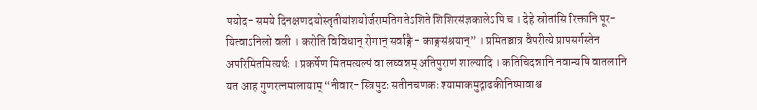पयोद- समये दिनक्षणदयोस्तृतीयांशयोर्जरामतिगतेऽशिते शिशिरसंज्ञकालेऽपि च । देहे स्रोतांसि रिक्तानि पूर- यित्वाऽनिलो वली । करोति विविधान् रोगान् सर्वाङ्गै- काङ्गसंश्रयान्” । प्रमितञ्चात्र वैपरीत्ये प्रापसर्गस्तेन अपरिमितमित्यर्थः । प्रकर्षेण मितमत्यल्पं वा लघ्वन्नम् अतिपुराणं शाल्यादि । कतिचिदन्नानि नवान्यषि वातलानि यत आह गुणरत्नमालायाम् “नीवार- स्त्रिपुटः सतीनचणकः श्यामाकमुद्गाढकीनिष्पावाश्च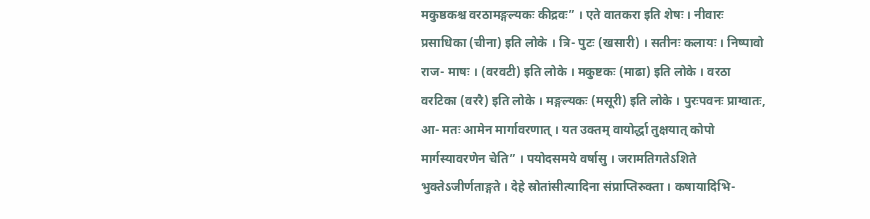मकुष्ठकश्च वरठामङ्गल्यकः कीद्रवः” । एते वातकरा इति शेषः । नीवारः प्रसाधिका (चीना) इति लोके । त्रि- पुटः (खसारी) । सतीनः कलायः । निष्पावो राज- माषः । (वरवटी) इति लोके । मकुष्टकः (माढा) इति लोके । वरठा वरटिका (वररै) इति लोके । मङ्गल्यकः (मसूरी) इति लोके । पुरःपवनः प्राग्वातः, आ- मतः आमेन मार्गावरणात् । यत उक्तम् वायोर्द्धा तुक्षयात् कोपो मार्गस्यावरणेन चेति” । पयोदसमये वर्षासु । जरामतिगतेऽशिते भुक्तेऽजीर्णताङ्गते । देहे स्रोतांसीत्यादिना संप्राप्तिरुक्ता । कषायादिभि-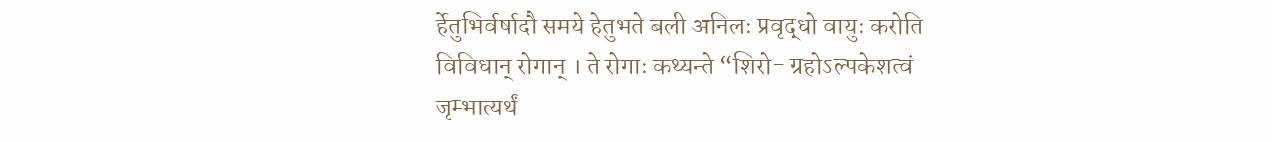र्हेतुभिर्वर्षादौ समये हेतुभते बली अनिलः प्रवृद्धो वायुः करोति विविधान् रोगान् । ते रोगाः कथ्यन्ते “शिरो- ग्रहोऽल्पकेशत्वं जृम्भात्यर्थं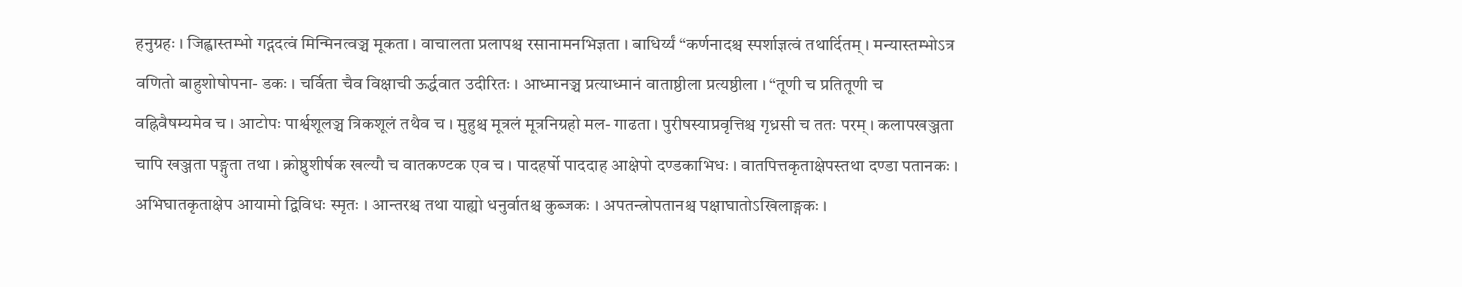हनुग्रहः । जिह्वास्तम्भो गद्गदत्वं मिन्मिनत्वञ्च मूकता । वाचालता प्रलापश्च रसानामनभिज्ञता । बाधिर्य्यं “कर्णनादश्च स्पर्शाज्ञत्वं तथार्दितम् । मन्यास्तम्भोऽत्र वणितो बाहुशोषोपना- डकः । चर्विता चैव विक्षाची ऊर्द्धवात उदीरितः । आध्मानञ्च प्रत्याध्मानं वाताष्ठीला प्रत्यष्ठीला । “तूणी च प्रतितूणी च वह्निवैषम्यमेव च । आटोपः पार्श्वशूलञ्च त्रिकशूलं तथैव च । मुहुश्च मूत्रलं मूत्रनिग्रहो मल- गाढता । पुरीषस्याप्रवृत्तिश्च गृध्रसी च ततः परम् । कलापखञ्जता चापि खञ्जता पङ्गुता तथा । क्रोष्ठुशीर्षक खल्यौ च वातकण्टक एव च । पादहर्षो पाददाह आक्षेपो दण्डकाभिधः । वातपित्तकृताक्षेपस्तथा दण्डा पतानकः । अभिघातकृताक्षेप आयामो द्विविधः स्मृतः । आन्तरश्च तथा याह्यो धनुर्वातश्च कुब्जकः । अपतन्त्रोपतानश्च पक्षाघातोऽखिलाङ्गकः ।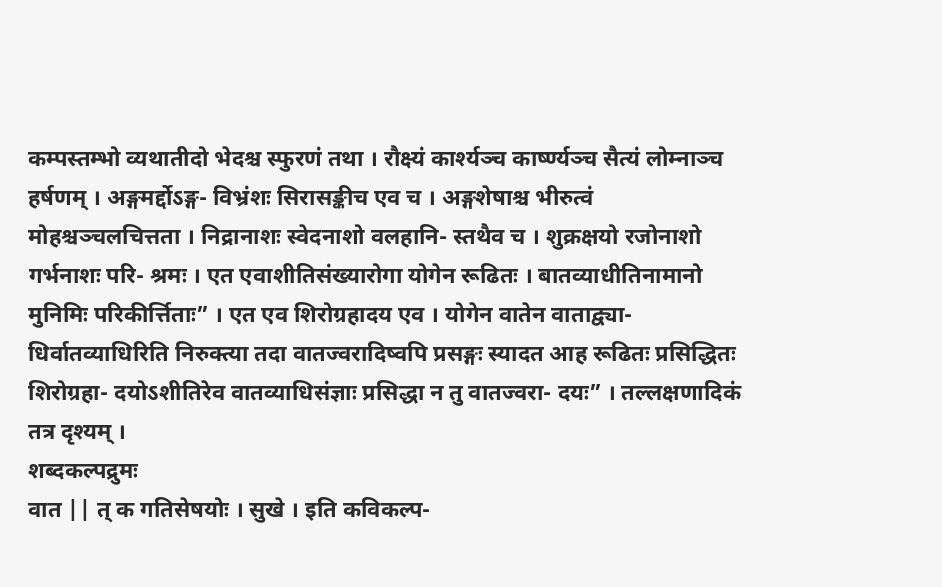कम्पस्तम्भो व्यथातीदो भेदश्च स्फुरणं तथा । रौक्ष्यं कार्श्यञ्च कार्ष्ण्यञ्च सैत्यं लोम्नाञ्च हर्षणम् । अङ्गमर्द्दोऽङ्ग- विभ्रंशः सिरासङ्कीच एव च । अङ्गशेषाश्च भीरुत्वं मोहश्चञ्चलचित्तता । निद्रानाशः स्वेदनाशो वलहानि- स्तथैव च । शुक्रक्षयो रजोनाशो गर्भनाशः परि- श्रमः । एत एवाशीतिसंख्यारोगा योगेन रूढितः । बातव्याधीतिनामानो मुनिमिः परिकीर्त्तिताः” । एत एव शिरोग्रहादय एव । योगेन वातेन वाताद्व्या- धिर्वातव्याधिरिति निरुक्त्या तदा वातज्वरादिष्वपि प्रसङ्गः स्यादत आह रूढितः प्रसिद्धितः शिरोग्रहा- दयोऽशीतिरेव वातव्याधिसंज्ञाः प्रसिद्धा न तु वातज्वरा- दयः” । तल्लक्षणादिकं तत्र दृश्यम् ।
शब्दकल्पद्रुमः
वात || त् क गतिसेषयोः । सुखे । इति कविकल्प-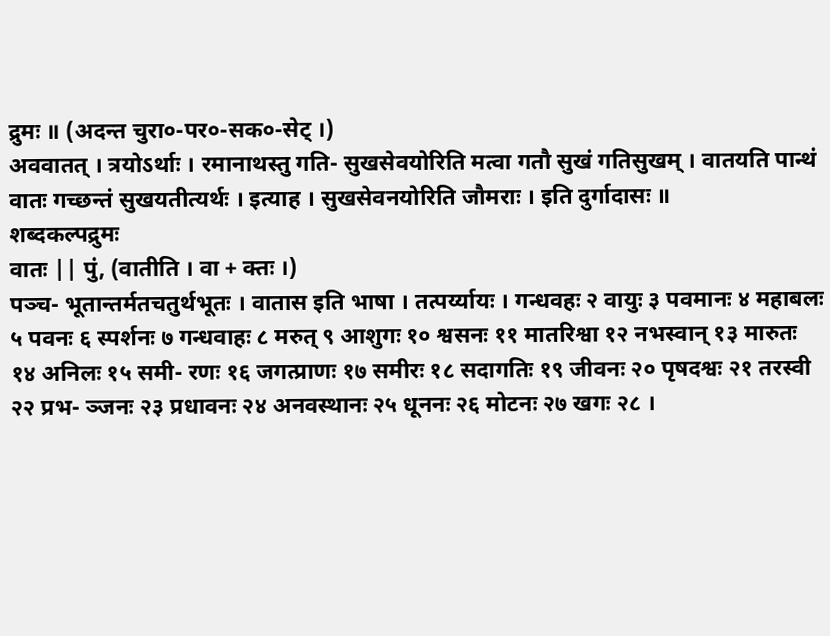द्रुमः ॥ (अदन्त चुरा०-पर०-सक०-सेट् ।)
अववातत् । त्रयोऽर्थाः । रमानाथस्तु गति- सुखसेवयोरिति मत्वा गतौ सुखं गतिसुखम् । वातयति पान्थं वातः गच्छन्तं सुखयतीत्यर्थः । इत्याह । सुखसेवनयोरिति जौमराः । इति दुर्गादासः ॥
शब्दकल्पद्रुमः
वातः || पुं, (वातीति । वा + क्तः ।)
पञ्च- भूतान्तर्मतचतुर्थभूतः । वातास इति भाषा । तत्पर्य्यायः । गन्धवहः २ वायुः ३ पवमानः ४ महाबलः ५ पवनः ६ स्पर्शनः ७ गन्धवाहः ८ मरुत् ९ आशुगः १० श्वसनः ११ मातरिश्वा १२ नभस्वान् १३ मारुतः १४ अनिलः १५ समी- रणः १६ जगत्प्राणः १७ समीरः १८ सदागतिः १९ जीवनः २० पृषदश्वः २१ तरस्वी २२ प्रभ- ञ्जनः २३ प्रधावनः २४ अनवस्थानः २५ धूननः २६ मोटनः २७ खगः २८ ।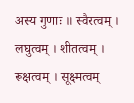अस्य गुणाः ॥ स्वैरत्वम् । लघुत्वम् । शीतत्वम् । रूक्षत्वम् । सूक्ष्मत्वम्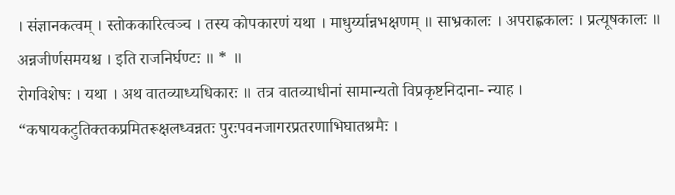। संज्ञानकत्वम् । स्तोककारित्वञ्च । तस्य कोपकारणं यथा । माधुर्य्यान्नभक्षणम् ॥ साभ्रकालः । अपराह्णकालः । प्रत्यूषकालः ॥ अन्नजीर्णसमयश्च । इति राजनिर्घण्टः ॥ * ॥
रोगविशेषः । यथा । अथ वातव्याध्यधिकारः ॥ तत्र वातव्याधीनां सामान्यतो विप्रकृष्टनिदाना- न्याह । “कषायकटुतिक्तकप्रमितरूक्षलध्वन्नतः पुरःपवनजागरप्रतरणाभिघातश्रमैः ।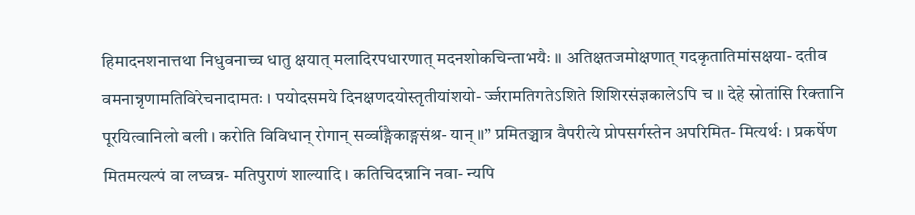हिमादनशनात्तथा निधुवनाच्च धातु क्षयात् मलादिरपधारणात् मदनशोकचिन्ताभयैः ॥ अतिक्षतजमोक्षणात् गदकृतातिमांसक्षया- दतीव वमनान्नृणामतिविरेचनादामतः । पयोदसमये दिनक्षणदयोस्तृतीयांशयो- र्ज्जरामतिगतेऽशिते शिशिरसंज्ञकालेऽपि च ॥ देहे स्रोतांसि रिक्तानि पूरयित्वानिलो बली । करोति विविधान् रोगान् सर्व्वाङ्गैकाङ्गसंश्र- यान् ॥” प्रमितञ्चात्र वैपरीत्ये प्रोपसर्गस्तेन अपरिमित- मित्यर्थः । प्रकर्षेण मितमत्यल्पं वा लघ्वन्न- मतिपुराणं शाल्यादि । कतिचिदन्नानि नवा- न्यपि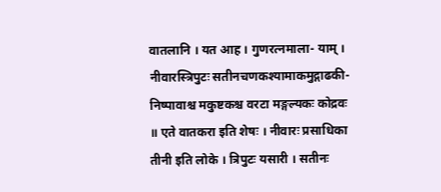वातलानि । यत आह । गुणरत्नमाला- याम् । नीवारस्त्रिपुटः सतीनचणकश्यामाकमुद्गाढकी- निष्पावाश्च मकुष्टकश्च वरटा मङ्गल्यकः कोद्रवः ॥ एते वातकरा इति शेषः । नीवारः प्रसाधिका तीनी इति लोके । त्रिपुटः यसारी । सतीनः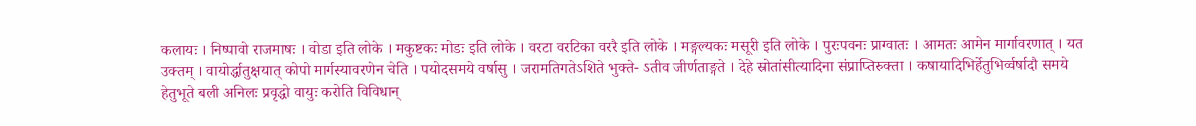कलायः । निष्पावो राजमाषः । वोडा इति लोके । मकुष्टकः मोडः इति लोके । वरटा वरटिका वररै इति लोके । मङ्गल्यकः मसूरी इति लोके । पुरःपवनः प्राग्वातः । आमतः आमेन मार्गावरणात् । यत उक्तम् । वायोर्द्धातुक्षयात् कोपो मार्गस्यावरणेन चेति । पयोदसमये वर्षासु । जरामतिगतेऽशिते भुक्ते- ऽतीव जीर्णताङ्गते । देहे स्रोतांसीत्यादिना संप्राप्तिरुक्ता । कषायादिभिर्हेतुभिर्व्वर्षादौ समये हेतुभूते बली अनिलः प्रवृद्धो वायुः करोति विविधान्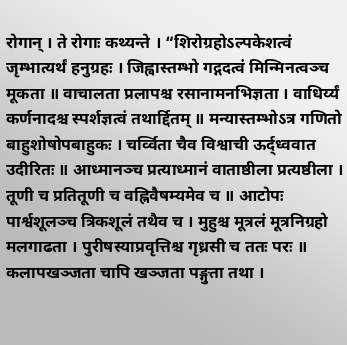रोगान् । ते रोगाः कथ्यन्ते । “शिरोग्रहोऽल्पकेशत्वं जृम्भात्यर्थं हनुग्रहः । जिह्वास्तम्भो गद्गदत्वं मिन्मिनत्वञ्च मूकता ॥ वाचालता प्रलापश्च रसानामनभिज्ञता । वाधिर्य्यं कर्णनादश्च स्पर्शज्ञत्वं तथार्द्दितम् ॥ मन्यास्तम्भोऽत्र गणितो बाहुशोषोपबाहुकः । चर्व्विता चैव विश्वाची ऊर्द्ध्ववात उदीरितः ॥ आध्मानञ्च प्रत्याध्मानं वाताष्ठीला प्रत्यष्ठीला । तूणी च प्रतितूणी च वह्निवैषम्यमेव च ॥ आटोपः पार्श्वशूलञ्च त्रिकशूलं तथैव च । मुहुश्च मूत्रलं मूत्रनिग्रहो मलगाढता । पुरीषस्याप्रवृत्तिश्च गृध्रसी च ततः परः ॥ कलापखञ्जता चापि खञ्जता पङ्गुता तथा ।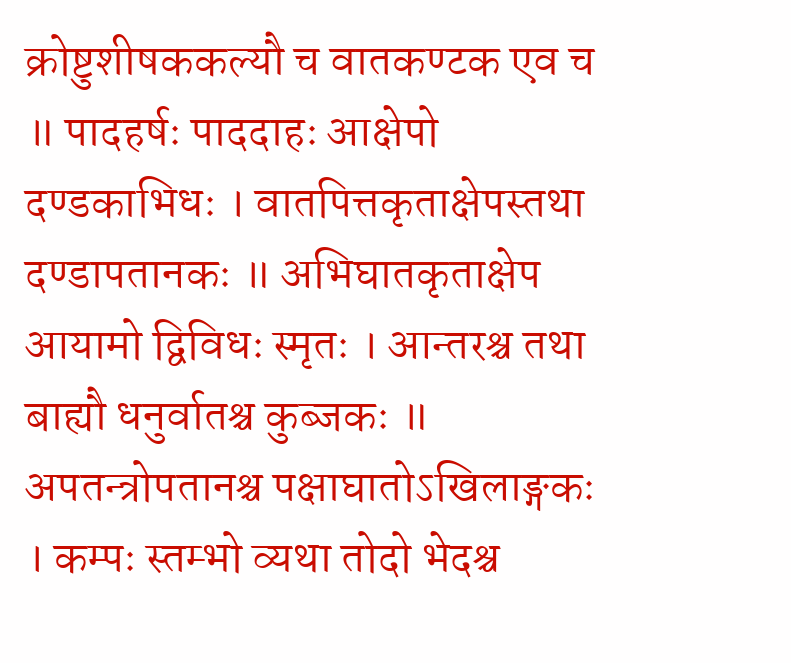क्रोष्टुशीषककल्यौ च वातकण्टक एव च ॥ पादहर्षः पाददाहः आक्षेपो दण्डकाभिधः । वातपित्तकृताक्षेपस्तथा दण्डापतानकः ॥ अभिघातकृताक्षेप आयामो द्विविधः स्मृतः । आन्तरश्च तथा बाह्यौ धनुर्वातश्च कुब्जकः ॥ अपतन्त्रोपतानश्च पक्षाघातोऽखिलाङ्गकः । कम्पः स्तम्भो व्यथा तोदो भेदश्च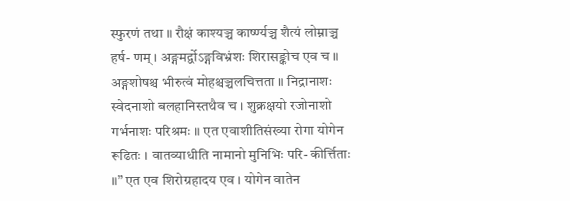स्फुरणं तथा ॥ रौक्षं काश्यञ्च कार्ष्ण्यञ्च शैत्यं लोम्नाञ्च हर्ष- णम् । अङ्गमर्द्वोऽङ्गविभ्रंशः शिरासङ्कोच एव च ॥ अङ्गशोषश्च भीरुत्वं मोहश्चञ्चलचित्तता ॥ निद्रानाशः स्वेदनाशो बलहानिस्तथैव च । शुक्रक्षयो रजोनाशो गर्भनाशः परिश्रमः ॥ एत एवाशीतिसंख्या रोगा योगेन रूढितः । वातव्याधीति नामानो मुनिभिः परि- कीर्त्तिताः ॥” एत एव शिरोग्रहादय एव । योगेन वातेन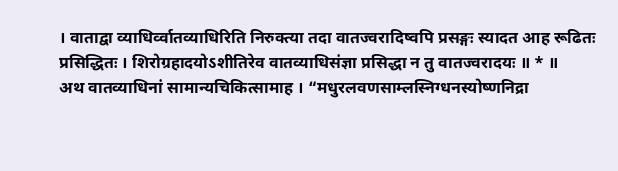। वाताद्वा व्याधिर्व्वातव्याधिरिति निरुक्त्या तदा वातज्वरादिष्वपि प्रसङ्गः स्यादत आह रूढितः प्रसिद्धितः । शिरोग्रहादयोऽशीतिरेव वातव्याधिसंज्ञा प्रसिद्धा न तु वातज्वरादयः ॥ * ॥
अथ वातव्याधिनां सामान्यचिकित्सामाह । “मधुरलवणसाम्लस्निग्धनस्योष्णनिद्रा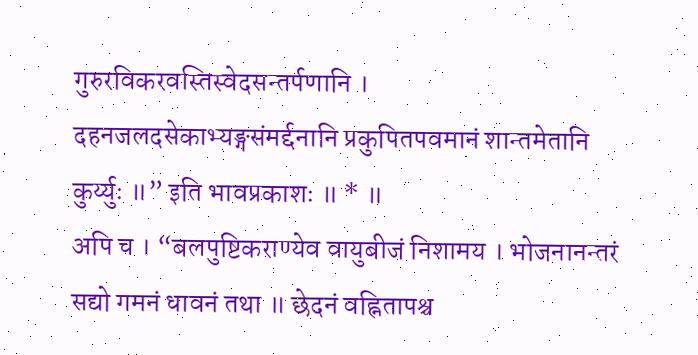गुरुरविकरवस्तिस्वेदसन्तर्पणानि । दहनजलदसेकाभ्यङ्गसंमर्द्दनानि प्रकुपितपवमानं शान्तमेतानि कुर्य्युः ॥” इति भावप्रकाशः ॥ * ॥
अपि च । “बलपुष्टिकराण्येव वायुबीजं निशामय । भोजनानन्तरं सद्यो गमनं धावनं तथा ॥ छेदनं वह्नितापश्च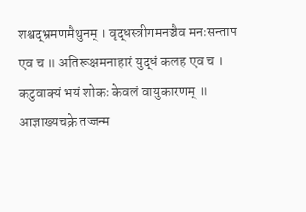शश्वद्भ्रमणमैथुनम् । वृद्धस्त्रीगमनञ्चैव मनःसन्ताप एव च ॥ अतिरूक्षमनाहारं युद्धं कलह एव च । कटुवाक्यं भयं शोकः केवलं वायुकारणम् ॥ आज्ञाख्यचक्रे तज्जन्म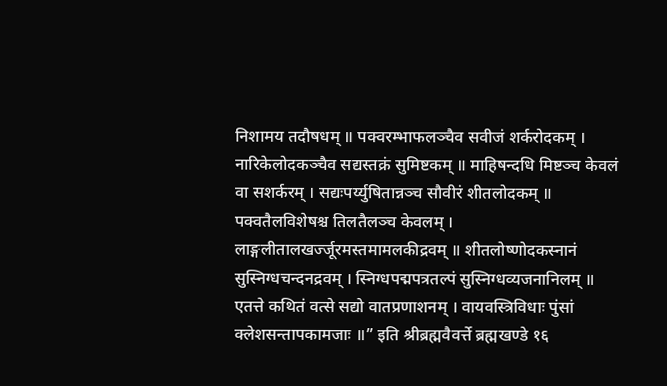निशामय तदौषधम् ॥ पक्वरम्भाफलञ्चैव सवीजं शर्करोदकम् । नारिकेलोदकञ्चैव सद्यस्तक्रं सुमिष्टकम् ॥ माहिषन्दधि मिष्टञ्च केवलं वा सशर्करम् । सद्यःपर्य्युषितान्नञ्च सौवीरं शीतलोदकम् ॥ पक्वतैलविशेषश्च तिलतैलञ्च केवलम् । लाङ्गलीतालखर्ज्जूरमस्तमामलकीद्रवम् ॥ शीतलोष्णोदकस्नानं सुस्निग्धचन्दनद्रवम् । स्निग्धपद्मपत्रतल्पं सुस्निग्धव्यजनानिलम् ॥ एतत्ते कथितं वत्से सद्यो वातप्रणाशनम् । वायवस्त्रिविधाः पुंसां क्लेशसन्तापकामजाः ॥” इति श्रीब्रह्मवैवर्त्ते ब्रह्मखण्डे १६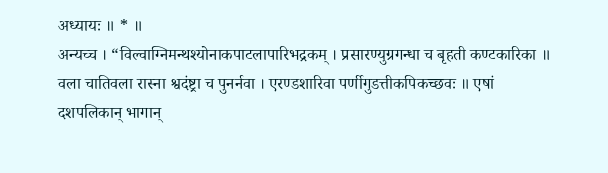अध्यायः ॥ * ॥
अन्यच्च । “विल्वाग्निमन्थश्योनाकपाटलापारिभद्रकम् । प्रसारण्युग्रगन्धा च बृहती कण्टकारिका ॥ वला चातिवला रास्ना श्वदंष्ट्रा च पुनर्नवा । एरण्डशारिवा पर्णीगुडत्तीकपिकच्छवः ॥ एषां दशपलिकान् भागान्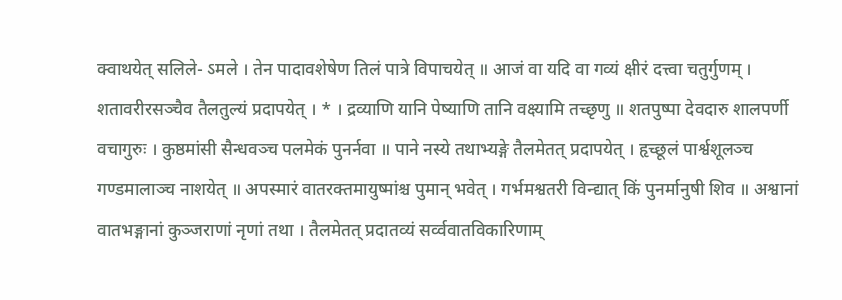क्वाथयेत् सलिले- ऽमले । तेन पादावशेषेण तिलं पात्रे विपाचयेत् ॥ आजं वा यदि वा गव्यं क्षीरं दत्त्वा चतुर्गुणम् । शतावरीरसञ्चैव तैलतुल्यं प्रदापयेत् । * । द्रव्याणि यानि पेष्याणि तानि वक्ष्यामि तच्छृणु ॥ शतपुष्पा देवदारु शालपर्णी वचागुरुः । कुष्ठमांसी सैन्धवञ्च पलमेकं पुनर्नवा ॥ पाने नस्ये तथाभ्यङ्गे तैलमेतत् प्रदापयेत् । हृच्छूलं पार्श्वशूलञ्च गण्डमालाञ्च नाशयेत् ॥ अपस्मारं वातरक्तमायुष्मांश्च पुमान् भवेत् । गर्भमश्वतरी विन्द्यात् किं पुनर्मानुषी शिव ॥ अश्वानां वातभङ्गानां कुञ्जराणां नृणां तथा । तैलमेतत् प्रदातव्यं सर्व्ववातविकारिणाम्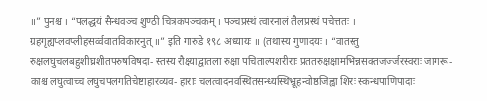॥” पुनश्च । “पलद्धयं सैन्धवञ्च शुण्ठी चित्रकपञ्चकम् । पञ्चप्रस्थं त्वारनालं तैलप्रस्थं पचेत्ततः । ग्रहगृह्यप्लवप्लीहसर्व्ववातविकारनुत् ॥” इति गारुडे १९८ अध्यायः ॥ (तथास्य गुणादयः । “वातस्तु रुक्षलघुचलबहुशीघ्रशीतपरुषविषदा- स्तस्य रौक्ष्याद्वातला रुक्षा पचिताल्पशरीराः प्रततरुक्षक्षामभिन्नसक्तजर्ज्जरस्वराः जागरू- काश्च लघुत्वाच्च लघुचपलगतिचेष्टाहारव्यव- हाराः चलत्वादनवस्थितसन्ध्यस्थिभ्रूहन्वोष्ठजिह्वा शिरः स्कन्धपाणिपादाः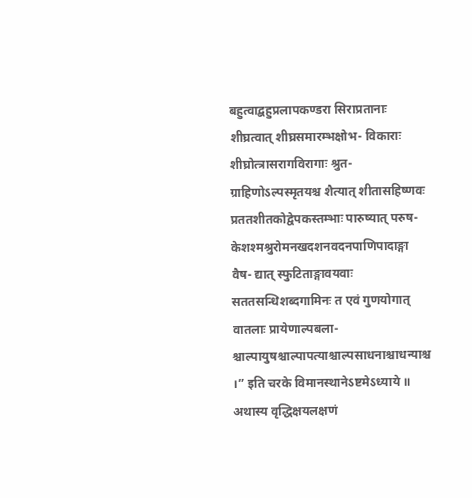बहुत्वाद्बहुप्रलापकण्डरा सिराप्रतानाः शीघ्रत्वात् शीघ्रसमारम्भक्षोभ- विकाराः शीघ्रोत्त्रासरागविरागाः श्रुत- ग्राहिणोऽल्पस्मृतयश्च शैत्यात् शीतासहिष्णवः प्रततशीतकोद्वेपकस्तम्भाः पारुष्यात् परुष- केशश्मश्रुरोमनखदशनवदनपाणिपादाङ्गा वैष- द्यात् स्फुटिताङ्गावयवाः सततसन्धिशब्दगामिनः त एवं गुणयोगात् वातलाः प्रायेणाल्पबला- श्चाल्पायुषश्चाल्पापत्याश्चाल्पसाधनाश्चाधन्याश्च ।” इति चरके विमानस्थानेऽष्टमेऽध्याये ॥ अथास्य वृद्धिक्षयलक्षणं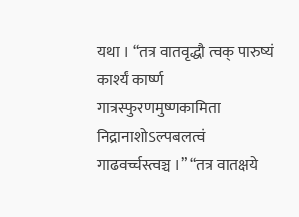यथा । “तत्र वातवृद्धौ त्वक् पारुष्यं कार्श्यं कार्ष्ण गात्रस्फुरणमुष्णकामिता निद्रानाशोऽल्पबलत्वं गाढवर्च्चस्त्वञ्च ।” “तत्र वातक्षये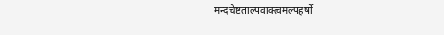मन्दचेष्टताल्पवाक्त्वमल्पहर्षो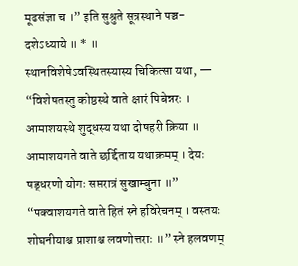मूढसंज्ञा च ।” इति सुश्रुते सूत्रस्थाने पञ्च- दशेऽध्याये ॥ * ॥
स्थानविशेषेऽवस्थितस्यास्य चिकित्सा यथा, —
“विशेषतस्तु कोष्ठस्थे वाते क्षारं पिबेन्नरः । आमाशयस्थे शुद्धस्य यथा दोषहरी क्रिया ॥ आमाशयगते वाते छर्द्दिताय यथाक्रमम् । देयः षड्धरणो योगः सप्तरात्रं सुखाम्बुना ॥” “पक्वाशयगते वाते हितं स्ने हविरेचनम् । वस्तयः शोघनीयाश्च प्राशाश्च लवणोत्तराः ॥” स्ने हलवणम्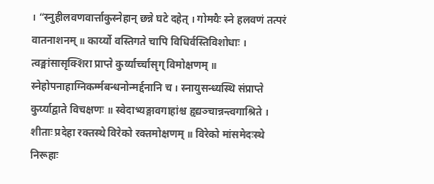। “स्नुहीलवणवार्त्ताकुस्नेहान् छन्ने घटे दहेत् । गोमयैः स्ने हलवणं तत्परं वातनाशनम् ॥ कार्य्यो वस्तिगते चापि विधिर्वस्तिविशोधाः । त्वङ्मांसासृक्शिरा प्राप्ते कुर्य्यार्च्चासृग् विमोक्षणम् ॥ स्नेहोपनाहाग्निकर्म्मबन्धनोन्मर्द्दनानि च । स्नायुसन्ध्यस्थि संप्राप्ते कुर्य्याद्वाते विचक्षणः ॥ स्वेदाभ्यङ्गावगाहांश्च हृद्यञ्चान्नन्त्वगाश्रिते । शीताः प्रदेहा रक्तस्थे विरेको रक्तमोक्षणम् ॥ विरेको मांसमेदःस्थे निरूहाः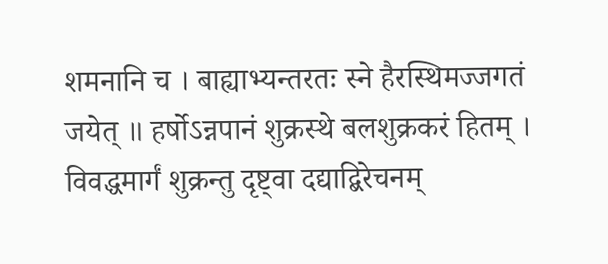शमनानि च । बाह्याभ्यन्तरतः स्ने हैरस्थिमज्जगतं जयेत् ॥ हर्षोऽन्नपानं शुक्रस्थे बलशुक्रकरं हितम् । विवद्धमार्गं शुक्रन्तु दृष्ट्वा दद्याद्बिरेचनम्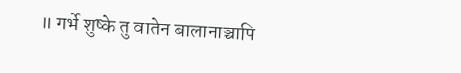॥ गर्भे शुष्के तु वातेन बालानाञ्चापि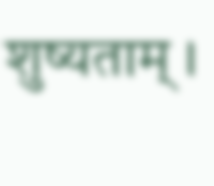शुष्यताम् ।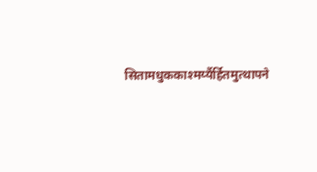सितामधुककाश्मर्य्यैर्हितमुत्थापने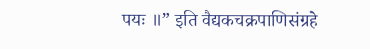पयः ॥” इति वैद्यकचक्रपाणिसंग्रहे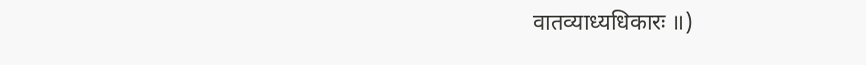वातव्याध्यधिकारः ॥)